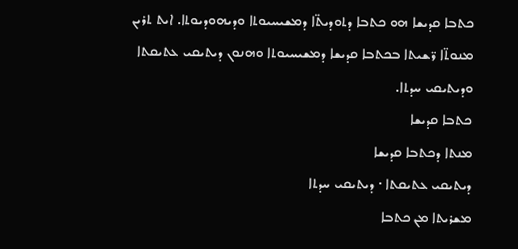ܟܬܒܐ ܩܕܝܫܐ ܗܘ ܟܬܒܐ ܕܬܘܕܝܬ̈ܐ ܕܡܫܝܚܝܘܬܐ ܘܕܝܗܘܕܝܘܬܐ. ܐܝܬ ܬܪܝܢ ܡܢܘܬ̈ܐ ܪ̈ܫܝܬܐ ܒܟܬܒܐ ܩܕܝܫܐ ܕܡܫܝܚܝܘܬܐ ܘܗܢܘܢ ܕܝܬܝܩܝ ܥܬܝܩܬܐ ܘܕܝܬܝܩܝ ܚܕܬܐ.
ܟܬܒܐ ܩܕܝܫܐ
ܡܢܬܐ ܕܟܬܒܐ ܩܕܝܫܐ
ܕܝܬܝܩܝ ܥܬܝܩܬܐ · ܕܝܬܝܩܝ ܚܕܬܐ
ܡܫܪܝܬܐ ܡܢ ܟܬܒܐ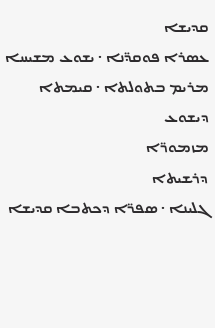ܩܕܝܫܐ
ܥܣܪܐ ܦܘܩܕ̈ܢܐ · ܝܫܘܥ ܡܫܝܚܐ
ܡܪܝܡ ܒܬܘܠܬܐ · ܩܝܡܬܐ ܕܝܫܘܥ
ܡܙܡܘܪ̈ܐ
ܕܪܫܝܬܐ
ܓܠܝܢܐ · ܣܦܪ̈ܐ ܕܟܬܒܐ ܩܕܝܫܐ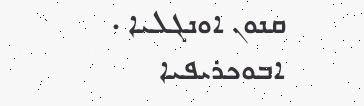ܩܢܘܢ ܐܘܢܓܠܝܐ · ܐܒܘܟܪܝܦܝܐ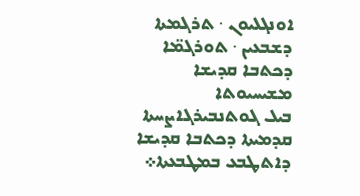ܐܘܢܓܠܝܘܢ · ܬܪܓܡܬܐ ܕܫܒܥܝܢ · ܬܘܪܓܡ̈ܐ ܕܟܬܒܐ ܩܕܝܫܐ
ܡܫܝܚܝܘܬܐ
ܒܝܠ ܓܘܬܢܒܝܪܓܐܨܚܬܐ ܩܕܡܝܬܐ ܕܟܬܒܐ ܩܕܝܫܐ ܕܐܬܛܒܥ ܒܡܛܒܥܬܐ܀